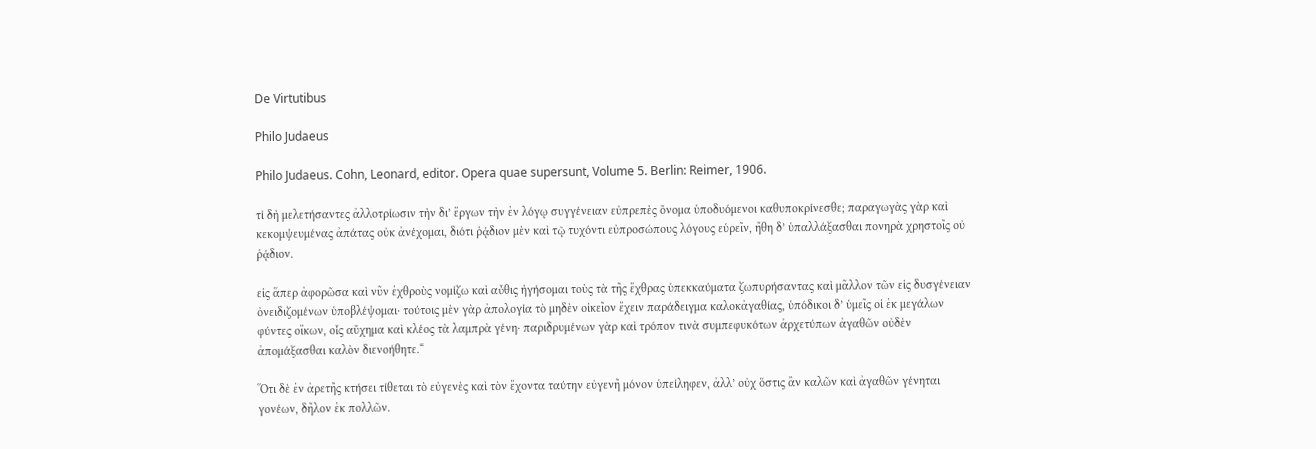De Virtutibus

Philo Judaeus

Philo Judaeus. Cohn, Leonard, editor. Opera quae supersunt, Volume 5. Berlin: Reimer, 1906.

τί δὴ μελετήσαντες ἀλλοτρίωσιν τὴν δι’ ἔργων τὴν ἐν λόγῳ συγγένειαν εὐπρεπὲς ὄνομα ὑποδυόμενοι καθυποκρίνεσθε; παραγωγὰς γὰρ καὶ κεκομψευμένας ἀπάτας οὐκ ἀνέχομαι, διότι ῥᾴδιον μὲν καὶ τῷ τυχόντι εὐπροσώπους λόγους εὑρεῖν, ἤθη δ’ ὑπαλλάξασθαι πονηρὰ χρηστοῖς οὐ ῥᾴδιον.

εἰς ἅπερ ἀφορῶσα καὶ νῦν ἐχθροὺς νομίζω καὶ αὖθις ἡγήσομαι τοὺς τὰ τῆς ἔχθρας ὑπεκκαύματα ζωπυρήσαντας καὶ μᾶλλον τῶν εἰς δυσγένειαν ὀνειδιζομένων ὑποβλέψομαι· τούτοις μὲν γὰρ ἀπολογία τὸ μηδὲν οἰκεῖον ἔχειν παράδειγμα καλοκἀγαθίας, ὑπόδικοι δ’ ὑμεῖς οἱ ἐκ μεγάλων φύντες οἴκων, οἷς αὔχημα καὶ κλέος τὰ λαμπρὰ γένη· παριδρυμένων γὰρ καὶ τρόπον τινὰ συμπεφυκότων ἀρχετύπων ἀγαθῶν οὐδὲν ἀπομάξασθαι καλὸν διενοήθητε.“

Ὅτι δὲ ἐν ἀρετῆς κτήσει τίθεται τὸ εὐγενὲς καὶ τὸν ἔχοντα ταύτην εὐγενῆ μόνον ὑπείληφεν, ἀλλ’ οὐχ ὅστις ἂν καλῶν καὶ ἀγαθῶν γένηται γονέων, δῆλον ἐκ πολλῶν.